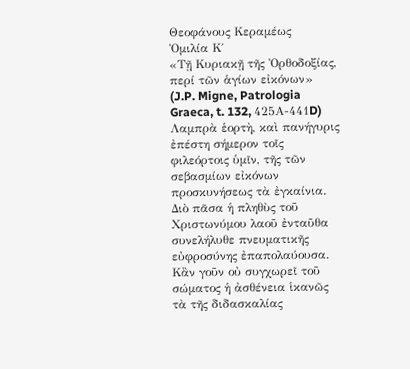Θεοφάνους Κεραμέως
Ὁμιλία Κ΄
«Τῇ Κυριακῇ τῆς Ὀρθοδοξίας, περί τῶν ἁγίων εἰκόνων»
(J.P. Migne, Patrologia Graeca, t. 132, 425Α-441D)
Λαμπρὰ ἑορτὴ, καὶ πανήγυρις ἐπέστη σήμερον τοῖς φιλεόρτοις ὑμῖν, τῆς τῶν σεβασμίων εἰκόνων προσκυνήσεως τὰ ἐγκαίνια. Διὸ πᾶσα ἡ πληθὺς τοῦ Χριστωνύμου λαοῦ ἐνταῦθα συνελήλυθε πνευματικῆς εὐφροσύνης ἐπαπολαύουσα. Κἂν γοῦν οὐ συγχωρεῖ τοῦ σώματος ἡ ἀσθένεια ἱκανῶς τὰ τῆς διδασκαλίας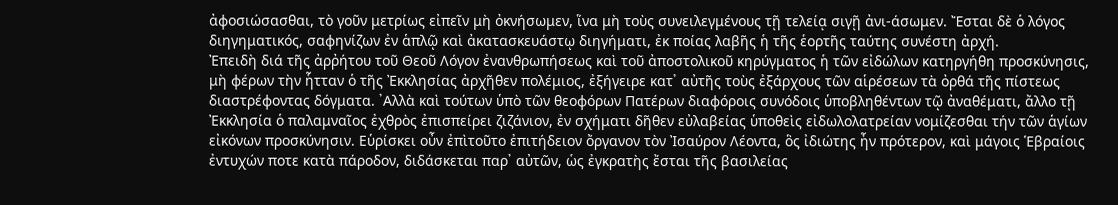ἀφοσιώσασθαι, τὸ γοῦν μετρίως εἰπεῖν μὴ ὀκνήσωμεν, ἵνα μὴ τοὺς συνειλεγμένους τῇ τελείᾳ σιγῇ ἀνι-άσωμεν. Ἔσται δὲ ὁ λόγος διηγηματικός, σαφηνίζων ἐν ἁπλῷ καὶ ἀκατασκευάστῳ διηγήματι, ἐκ ποίας λαβῆς ἡ τῆς ἑορτῆς ταύτης συνέστη ἀρχή.
Ἐπειδὴ διά τῆς ἀρῤήτου τοῦ Θεοῦ Λόγον ἐνανθρωπήσεως καὶ τοῦ ἀποστολικοῦ κηρύγματος ἡ τῶν εἰδώλων κατηργήθη προσκύνησις, μὴ φέρων τὴν ἧτταν ὁ τῆς Ἐκκλησίας ἀρχῆθεν πολέμιος, ἐξήγειρε κατ᾿ αὐτῆς τοὺς ἐξάρχους τῶν αἱρέσεων τὰ ὀρθά τῆς πίστεως διαστρέφοντας δόγματα. ᾿Αλλὰ καὶ τούτων ὑπὸ τῶν θεοφόρων Πατέρων διαφόροις συνόδοις ὑποβληθέντων τῷ ἀναθέματι, ἄλλο τῇ Ἐκκλησία ὁ παλαμναῖος ἐχθρὸς ἐπισπείρει ζιζάνιον, ἐν σχήματι δῆθεν εὐλαβείας ὑποθεὶς εἰδωλολατρείαν νομίζεσθαι τήν τῶν ἁγίων εἰκόνων προσκύνησιν. Εὑρίσκει οὖν ἐπὶτοῦτο ἐπιτήδειον ὄργανον τὸν Ἰσαύρον Λέοντα, ὃς ἰδιώτης ἦν πρότερον, καὶ μάγοις Ἑβραίοις ἐντυχών ποτε κατὰ πάροδον, διδάσκεται παρ᾽ αὐτῶν, ὡς ἐγκρατὴς ἔσται τῆς βασιλείας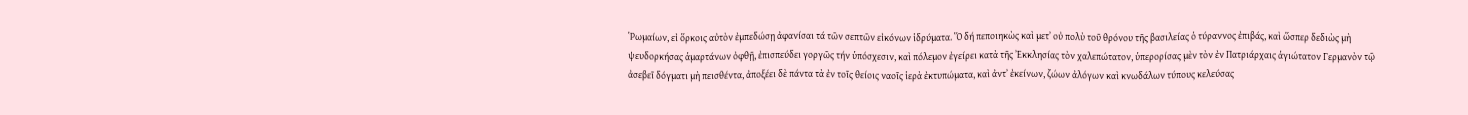Ῥωμαίων, εἰ ὅρκοις αὐτὸν ἐμπεδώσῃ ἀφανίσαι τά τῶν σεπτῶν εἰκόνων ἱδρύματα. Ὅ δή πεποιηκὼς καὶ μετ᾿ οὐ πολὺ τοῦ θρόνου τῆς βασιλείας ὁ τύραννος ἐπιβάς, καὶ ὥσπερ δεδιὼς μὴ ψευδορκήσας ἁμαρτάνων ὀφθῇ, ἐπισπεύδει γοργῶς τήν ὑπόσχεσιν, καὶ πόλεμον ἐγείρει κατὰ τῆς Ἐκκλησίας τὸν χαλεπώτατον, ὑπερορίσας μὲν τὸν ἐν Πατριάρχαις ἁγιώτατον Γερμανὸν τῷ ἀσεβεῖ δόγματι μὴ πεισθέντα, ἀποξέει δὲ πάντα τὰ ἐν τοῖς θείοις ναοῖς ἱερὰ ἐκτυπώματα, καὶ ἀντ᾽ ἐκείνων, ζώων ἀλόγων καὶ κνωδάλων τύπους κελεύσας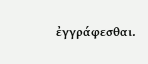ἐγγράφεσθαι.